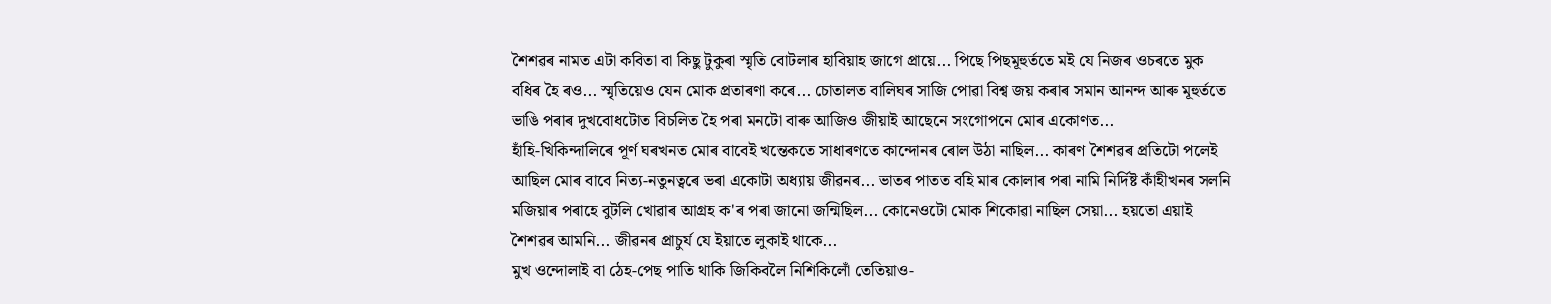শৈশৱৰ নামত এটা কবিতা বা কিছু টুকুৰা স্মৃতি বোটলাৰ হাবিয়াহ জাগে প্ৰায়ে... পিছে পিছমূহুৰ্ততে মই যে নিজৰ ওচৰতে মুক বধিৰ হৈ ৰও... স্মৃতিয়েও যেন মোক প্ৰতাৰণা কৰে... চোতালত বালিঘৰ সাজি পোৱা বিশ্ব জয় কৰাৰ সমান আনন্দ আৰু মূহুৰ্ততে ভাঙি পৰাৰ দুখবোধটোত বিচলিত হৈ পৰা মনটো বাৰু আজিও জীয়াই আছেনে সংগোপনে মোৰ একোণত...
হাঁহি-খিকিন্দালিৰে পূৰ্ণ ঘৰখনত মোৰ বাবেই খন্তেকতে সাধাৰণতে কান্দোনৰ ৰোল উঠা নাছিল... কাৰণ শৈশৱৰ প্ৰতিটো পলেই আছিল মোৰ বাবে নিত্য-নতুনত্বৰে ভৰা একোটা অধ্যায় জীৱনৰ... ভাতৰ পাতত বহি মাৰ কোলাৰ পৰা নামি নিৰ্দিষ্ট কাঁহীখনৰ সলনি মজিয়াৰ পৰাহে বুটলি খোৱাৰ আগ্ৰহ ক'ৰ পৰা জানো জন্মিছিল... কোনেওটো মোক শিকোৱা নাছিল সেয়া... হয়তো এয়াই শৈশৱৰ আমনি... জীৱনৰ প্ৰাচুৰ্য যে ইয়াতে লুকাই থাকে...
মুখ ওন্দোলাই বা ঠেহ-পেছ পাতি থাকি জিকিবলৈ নিশিকিলোঁ তেতিয়াও-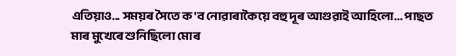এতিয়াও... সময়ৰ সৈতে ক'ব নোৱাৰাকৈয়ে বহু দূৰ আগুৱাই আহিলো... পাছত মাৰ মুখেৰে শুনিছিলো মোৰ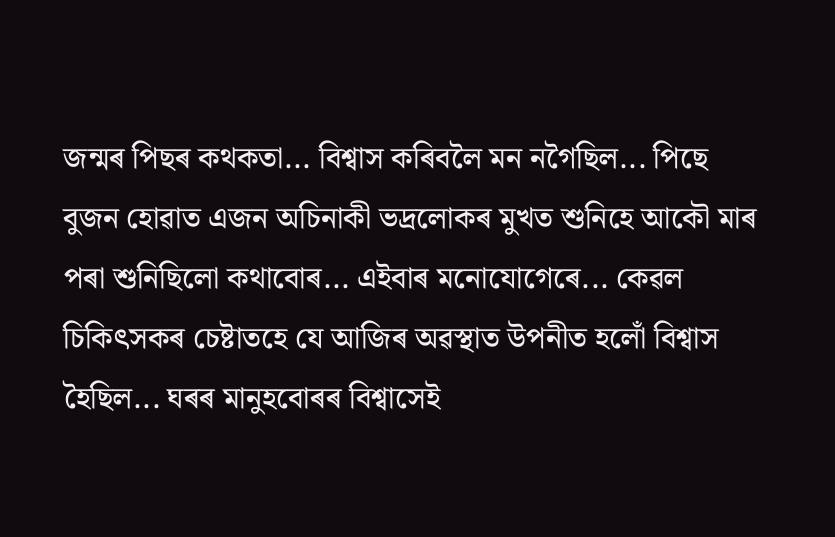জন্মৰ পিছৰ কথকতা... বিশ্বাস কৰিবলৈ মন নগৈছিল... পিছে বুজন হোৱাত এজন অচিনাকী ভদ্ৰলোকৰ মুখত শুনিহে আকৌ মাৰ পৰা শুনিছিলো কথাবোৰ... এইবাৰ মনোযোগেৰে... কেৱল চিকিৎসকৰ চেষ্টাতহে যে আজিৰ অৱস্থাত উপনীত হলোঁ বিশ্বাস হৈছিল... ঘৰৰ মানুহবোৰৰ বিশ্বাসেই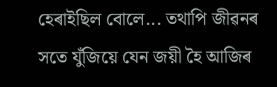হেৰাইছিল বোলে... তথাপি জীৱনৰ সতে যুঁজিয়ে যেন জয়ী হৈ আজিৰ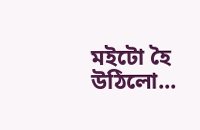মইটো হৈ উঠিলো...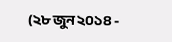(২৮ জুন ২০১৪ -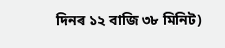দিনৰ ১২ বাজি ৩৮ মিনিট)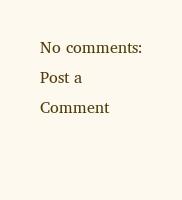No comments:
Post a Comment